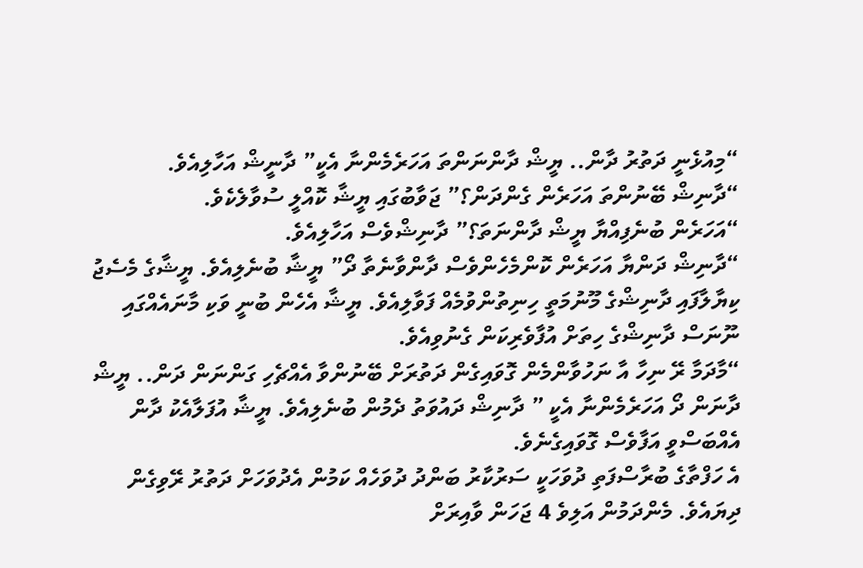“މިއުޅެނީ ދަތުރު ދާން.. ޔީޝް ދާންނަންތަ އަހަރެމެންނާ އެކީ” ދާނީޝް އަހާލިއެވެ.
“ދާނިޝް ބޭނުންތަ އަހަރެން ގެންދަން؟” ޖަވާބުގައި ޔީޝާ ކޮއްލީ ސުވާލެކެވެ.
“އަހަރެން ބުނެފިއްޔާ ޔީޝް ދާންނަތަ؟” ދާނިޝްވެސް އަހާލިއެވެ.
“ދާނިޝް ދަންޔާ އަހަރެން ކޮންމެހެންވެސް ދާންވާނެތާ ދޯ” ޔީޝާ ބުނެލިއެވެ. ޔީޝާގެ މެސެޖު ކިޔާލާފައި ދާނިޝްގެ މޫނުމަތީ ހިނިތުންވުމެއް ފަވާލިއެވެ. ޔީޝާ އެހެން ބުނީ ވަކި މާނައެއްގައި ނޫނަސް ދާނިޝްގެ ހިތަށް އުފާވެރިކަން ގެނުވިއެވެ.
“މާދަމާ ރޭ ނިހާ އާ ނަހުވާންމެން ގޮވައިގެން ދަތުރަށް ބޭނުންވާ އެއްޗެހި ގަންނަން ދަން.. ޔީޝް ދާނަން ދޯ އަހަރެމެންނާ އެކީ ” ދާނިޝް ދައުވަތު ދެމުން ބުނެލިއެވެ. ޔީޝާ އުފަލާއެކު ދާން އެއްބަސްވީ އަފާވެސް ގޮވައިގެނެވެ.
އެ ހަފްތާގެ ބުރާސްފަތި ދުވަހަކީ ސަރުކާރު ބަންދު ދުވަހެއް ކަމުން އެދުވަހަށް ދަތުރު ރޭވިގެން ދިޔައެވެ. މެންދަމުން އަލިވެ 4 ޖަހަން ވާއިރަށް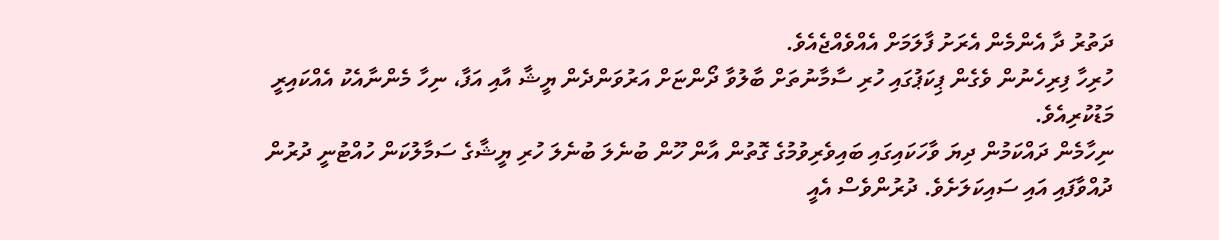ދަތުރު ދާ އެންމެން އެރަށު ފާލަމަށް އެއްވެއްޖެއެވެ.
ހުރިހާ ފިރިހެނުން ވެގެން ޕިކަޕުގައި ހުރި ސާމާނުތަށް ބާލުވާ ދޯންޏަށް އަރުވަންދެން ޔީޝާ އާއި އަފާ، ނިހާ މެންނާއެކު އެއްކައިރީ މަޑުކުރިއެވެ.
ނިހާމެން ދައްކަމުން ދިޔަ ވާހަކައިގައި ބައިވެރިވުމުގެ ގޮތުން އާން ހޫން ބުނެލަ ބުނެލަ ހުރި ޔީޝާގެ ސަމާލުކަން ހުއްޓުނީ ދުރުން ދުއްވާފައި އައި ސައިކަލަށެވެ. ދުރުންވެސް އެއީ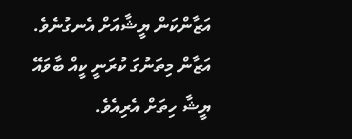އަޒާންކަން ޔީޝާއަށް އެނގުނެވެ.
އަޒާން މިތަނުގަ ކުރަނީ ކީއް ބާވައޭ ޔީޝާ ހިތަށް އެރިއެވެ.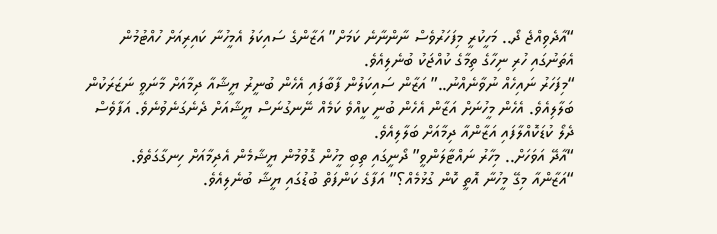“އާދެވިއްޖެ ދޯ.. މަހީކުރީ މިފަހަރުވެސް ނާންނާނެ ކަމަށް” އަޒާންގެ ސައިކަލު އެމީހުނާ ކައިރިއަށް ހުއްޓުމުން އެތަނުގައި ހުރި ނިހާގެ ތިމާގެ ކުއްޖަކު ބުނެލިއެވެ.
“މިފަހަރު ނައިހެއް ނުވާނެއްނު..” އަޒާން ސައިކަލުން ފާބާފައި އެހެން ބުނީރު ޔީޝާއާ ދިމާއަށް މާނަވީ ނަޒަރަކުން ބަލާލިއެވެ. އެހެން މީހުނަށް އަޒާން އެހެން ބުނީ ކީއްވެ ކަމެއް ނޭނގުނަސް ޔީޝާއަށް ދެނެގަނެވުނެވެ. އަފާވެސް ދެލޯ ކުޑަކޮއްލާފައި އަޒާންއާ ދިމާއަށް ބަލާލިއެވެ.
“އާދޭ އަވަހަށް.. މިހާރު ނައްޓާލަންވީ” ދޯނީގައި ތިބި މީހުން ގޮވުމުން ޔީޝާމެން އެދިމާއަށް ހިނގާގަތެވެ.
“އަޒާންއާ މިގޭ މީހުނާ އޮތީ ކޮން ގުޅުމެއް؟” އަފާގެ ކަންފަތް ބުޑުގައި ޔީޝާ ބުނެލިއެވެ.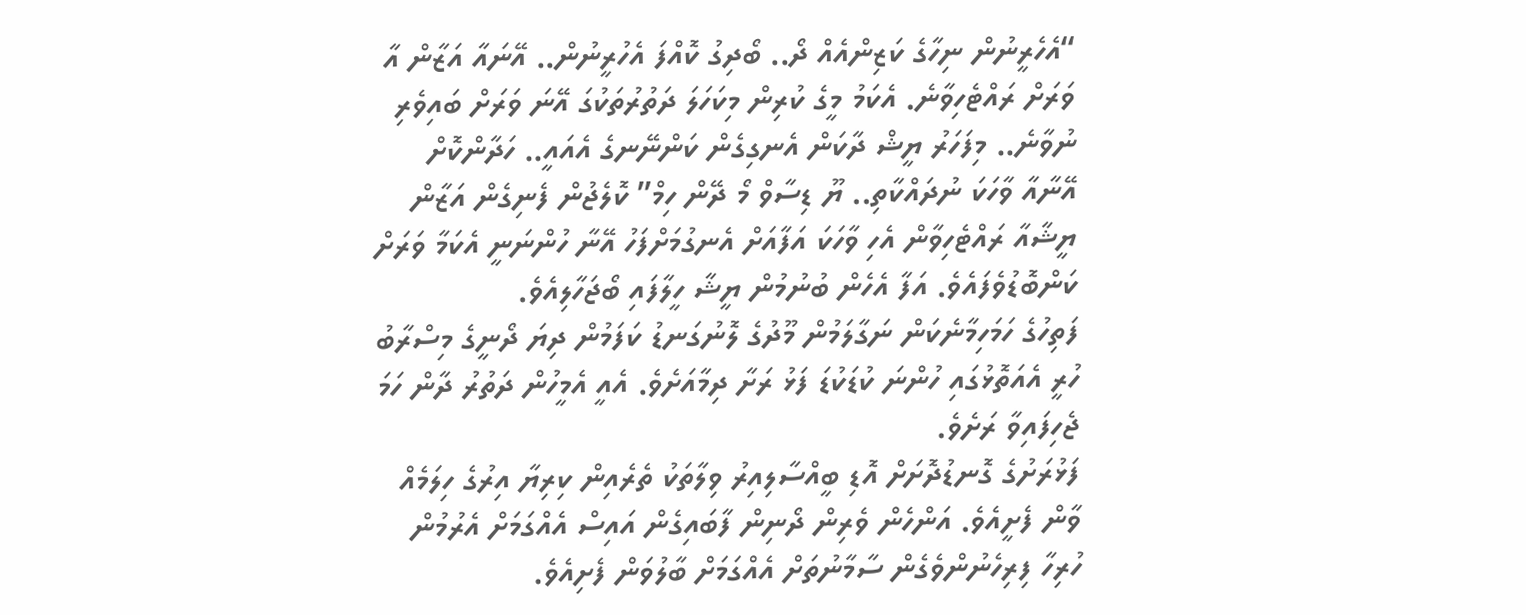“އެހެރީނުން ނިހާގެ ކަޒިންއެއް ދޯ.. ބޯދިގު ކޮއްފަ އެހުރީނުން.. އޭނައާ އަޒާން އާ ވަރަށް ރައްޓެހިވާނެ. އެކަމު މީގެ ކުރިން މިކަހަލަ ދަތުރުތަކުގަ އޭނަ ވަރަށް ބައިވެރި ނުވާނެ.. މިފަހަރު ޔީޝް ދާކަން އެނގިގެން ކަންނޭނގެ އެއައީ.. ހަދާންކޮށް އޭނާއާ ވާހަކަ ނުދައްކާތި.. ޔޫ ޑިސާވް މޯ ދޭން ހިމް” ކޮލެޖުން ފެނިގެން އަޒާން ޔީޝާއާ ރައްޓެހިވާން އެހި ވާހަކަ އަފާއަށް އެނގުމަށްފަހު އޭނާ ހުންނަނީ އެކަމާ ވަރަށް ކަންބޮޑުވެފައެވެ. އަފާ އެހެން ބުނުމުން ޔީޝާ ހީލާފައި ބޯޖަހާލިއެވެ.
ފަތިހުގެ ހަމަހިމާނެކަން ނަގާލަމުން މޫދުގެ ލޮނުގަނޑު ކަފަމުން ދިޔަ ދޯނީގެ މިސްރާބު ހުރީ އެއަތޮޅުގައި ހުންނަ ކުޑަކުޑަ ފަޅު ރަށާ ދިމާއަށެވެ. އެއީ އެމީހުން ދަތުރު ދާން ހަމަ ޖެހިފައިވާ ރަށެވެ.
ފަޅުރަށުގެ ގޮނޑުދޮށަށް އޮޑި ބީއްސާލިއިރު ވިލާތަކު ތެރެއިން ކިރިޔާ އިރުގެ ހިލަމެއް ވާން ފެށީއެވެ. އަންހެން ވެރިން ދޯނިން ފާބައިގެން އައިސް އެއްގަމަށް އެރުމުން ހުރިހާ ފިރިހެނުންވެގެން ސާމާނުތަށް އެއްގަމަށް ބާލުވަން ފެށިއެވެ.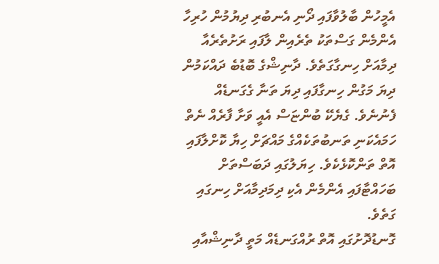އެމީހުން ބާލުވާފައި ދޯނި އެނބުރި ދިޔުމުން ހުރިހާ އެންމެން ގަސްތަކު ތެރެއިން ލާފައި ރަށުތެރެއާ ދިމާއަށް ހިނގާގަތެވެ. ދާނިޝްގެ ބޮޑުބެ ދައްކަމުން ދިޔަ މަގުން ހިނގާފައި ދިޔަ ތަނާ ގެގަނޑެއް ފެނުނެވެ. ގެޔެކޭ ބުންޏަސް އެއީ ވަށާ ފާރެއް ނެތް ހަމައެކަނި ތަނބުތަކެއްގެ މައްޗަށް ހިޔާ ކޮށްލާފައި އޮތް ތަންކޮޅެކެވެ. ހިޔަލުގައި ދަބަސްތަށް ބަހައްޓާފައި އެންމެން އެކި ދިމަދިމާއަށް ހިނގައި ގަތެވެ.
ގޮނޑުދޮށުގައި އޮތް ރުއްގަނޑެއް މަތީ ދާނިޝްއާއި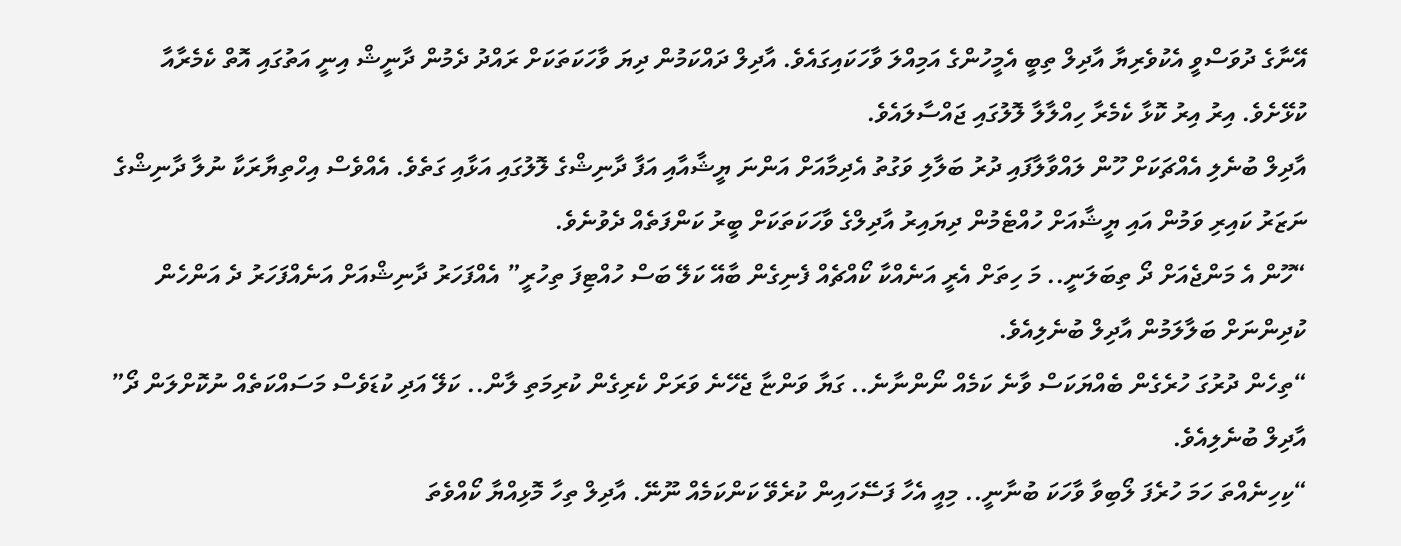އޭނާގެ ދުވަސްވީ އެކުވެރިޔާ އާދިލް ތިބީ އެމީހުންގެ އަމިއްލަ ވާހަކައިގައެވެ. އާދިލް ދައްކަމުން ދިޔަ ވާހަކަތަކަށް ރައްދު ދެމުން ދާނީޝް އިނީ އަތުގައި އޮތް ކެމެރާއާ ކުޅޭށެވެ. އިރު އިރު ކޮޅާ ކެމެރާ ހިއްލާލާ ލޮލުގައި ޖައްސާލައެވެ.
އާދިލް ބުނެލި އެއްޗަކަށް ހޫން ލައްވާލާފައި ދުރު ބަލާލި ވަގުތު އެދިމާއަށް އަންނަ ޔީޝާއާއި އަފާ ދާނިޝްގެ ލޮލުގައި އަޅާއި ގަތެވެ. އެއްވެސް އިހްތިޔާރަކާ ނުލާ ދާނިޝްގެ ނަޒަރު ކައިރި ވަމުން އައި ޔީޝާއަށް ހުއްޓެމުން ދިޔައިރު އާދިލްގެ ވާހަކަތަކަށް ބީރު ކަންފަތެއް ދެވުނެވެ.
“ހޫން އެ މަންޖެއަށް ދޯ ތިބަލަނީ.. މަ ހިތަށް އެރީ އަނެއްކާ ކޯއްޗެއް ފެނިގެން ބާއޭ ކަލޭ ބަސް ހުއްޓިފަ ތިހުރީ” އެއްފަހަރު ދާނިޝްއަށް އަނެއްފަހަރު ދެ އަންހެން ކުދިންނަށް ބަލާލަމުން އާދިލް ބުނެލިއެވެ.
“ތިހެން ދުރުގަ ހުރެގެން ބެއްޔަކަސް ވާނެ ކަމެއް ނޯންނާނެ.. ގަޔާ ވަންޏާ ޖެހޭނެ ވަރަށް ކެރިގެން ކުރިމަތި ލާން.. ކަލޭ އަދި ކުޑަވެސް މަސައްކަތެއް ނުކޮށްލަން ދޯ” އާދިލް ބުނެލިއެވެ.
“ކިހިނެއްތަ ހަމަ ހުރެފަ ލޯބިވާ ވާހަކަ ބުނާނީ.. މިއީ އެހާ ފަސޭހައިން ކުރެވޭ ކަންކަމެއް ނޫނޭ. އާދިލް ތިހާ މޮޅިއްޔާ ކޯއްވެތަ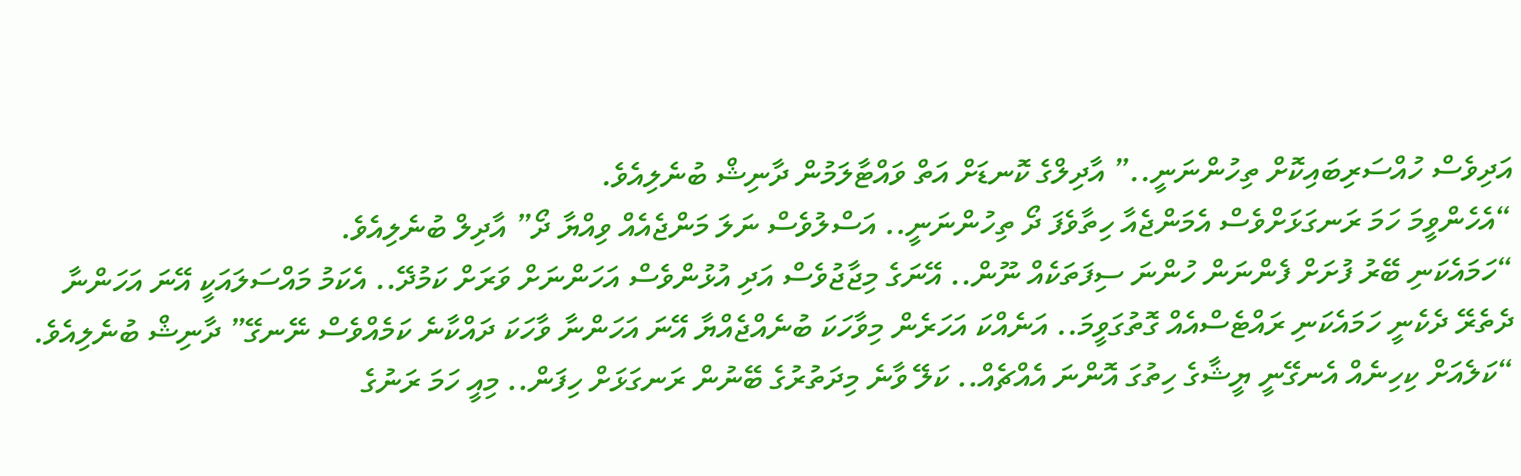އަދިވެސް ހުއްސަރިބައިކޮށް ތިހުންނަނީ..” އާދިލްގެ ކޮނޑަށް އަތް ވައްޓާލަމުން ދާނިޝް ބުނެލިއެވެ.
“އެހެންވީމަ ހަމަ ރަނގަޅަށްވެސް އެމަންޖެއާ ހިތާވެފަ ދޯ ތިހުންނަނީ.. އަސްލުވެސް ނަލަ މަންޖެއެއް ވިއްޔާ ދޯ” އާދިލް ބުނެލިއެވެ.
“ހަމައެކަނި ބޭރު ފުށަށް ފެންނަން ހުންނަ ސިފަތަކެއް ނޫން.. އޭނަގެ މިޖާޖުވެސް އަދި އުޅުންވެސް އަހަންނަށް ވަރަށް ކަމުދޭ.. އެކަމު މައްސަލައަކީ އޭނަ އަހަންނާ ދެތެރޭ ދެކެނީ ހަމައެކަނި ރައްޓެސްއެއް ގޮތުގަވީމަ.. އަނެއްކަ އަހަރެން މިވާހަކަ ބުނެއްޖެއްޔާ އޭނަ އަހަންނާ ވާހަކަ ދައްކާނެ ކަމެއްވެސް ނޭނގޭ” ދާނިޝް ބުނެލިއެވެ.
“ކަލެއަށް ކިހިނެއް އެނގޭނީ ޔީޝާގެ ހިތުގަ އޮންނަ އެއްޗެއް.. ކަލޭ ވާނެ މިދަތުރުގެ ބޭނުން ރަނގަޅަށް ހިފަން.. މިއީ ހަމަ ރަނުގެ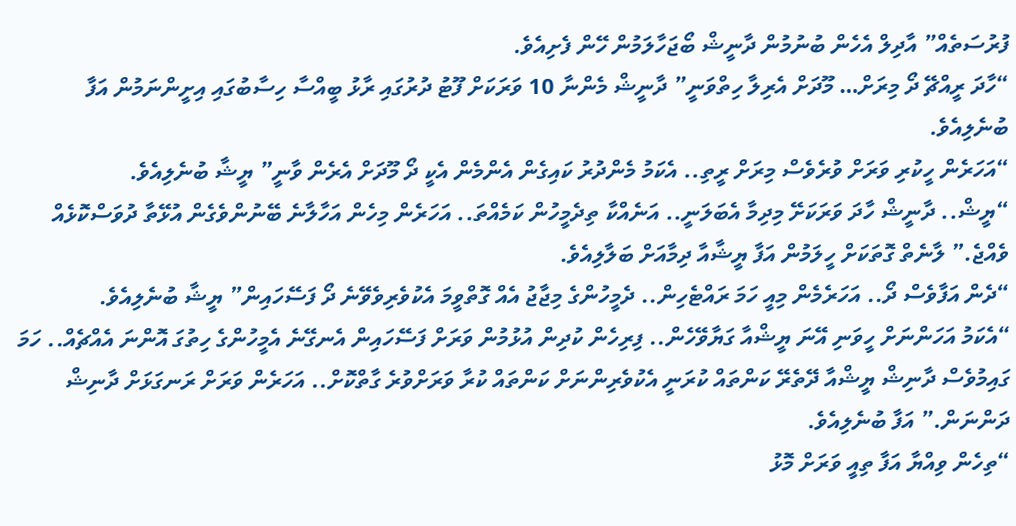ފުރުސަތެއް” އާދިލް އެހެން ބުނުމުން ދާނީޝް ބޯޖަހާލަމުން ހޭން ފެށިއެވެ.
“ހާދަ ރީއްޗޭ ދޯ މިރަށް… މޫދަށް އެރިލާ ހިތްވަނީ” ދާނީޝް މެންނާ 10 ވަރަކަށް ފޫޓު ދުރުގައި ރާޅު ބީއްސާ ހިސާބުގައި އިށީންނަމުން އަފާ ބުނެލިއެވެ.
“އަހަރެން ހީކުރި ވަރަށް ވުރެވެސް މިރަށް ރީތި.. އެކަމު މެންދުރު ކައިގެން އެންމެން އެކީ ދޯ މޫދަށް އެރެން ވާނީ” ޔީޝާ ބުނެލިއެވެ.
“ޔީޝް.. ދާނީޝް ހާދަ ވަރަކަށޭ މިދިމާ އެބަލަނީ.. އަނެއްކާ ތިދެމީހުން ކަމެއްތަ.. އަހަރެން މިހެން އަހާލާނެ ބޭނުންވެގެން އުޅޭތާ ދުވަސްކޮޅެއް ވެއްޖެ.” ލާނެތް ގޮތަކަށް ހީލަމުން އަފާ ޔީޝާއާ ދިމާއަށް ބަލާލިއެވެ.
“ދެން އަފާވެސް ދޯ.. އަހަރެމެން މިއީ ހަމަ ރައްޓެހިން.. ދެމީހުންގެ މިޖާޖު އެއް ގޮތްވީމަ އެކުވެރިވެވޭނެ ދޯ ފަސޭހައިން” ޔީޝާ ބުނެލިއެވެ.
“އެކަމު އަހަންނަށް ހީވަނި އޭނަ ޔީޝްއާ ގަޔާވޭހެން.. ފިރިހެން ކުދިން އުޅުމުން ވަރަށް ފަސޭހައިން އެނގޭނެ އެމީހުންގެ ހިތުގަ އޮންނަ އެއްޗެއް.. ހަމަ ގައިމުވެސް ދާނިޝް ޔީޝްއާ ދޭތެރޭ ކަންތައް ކުރަނީ އެކުވެރިންނަށް ކަންތައް ކުރާ ވަރަށްވުރެ ގާތްކޮށް.. އަހަރެން ވަރަށް ރަނގަޅަށް ދާނިޝް ދަންނަން.” އަފާ ބުނެލިއެވެ.
“ތިހެން ވިއްޔާ އަފާ ތިއީ ވަރަށް މޮޅު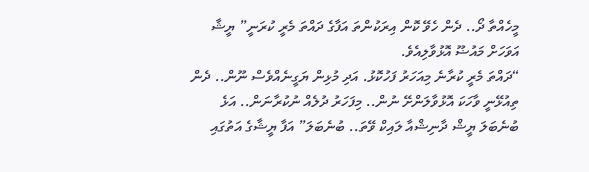މީހެއްތާ ދޯ.. ދެން ހެވޭ ކޮން އިރަކުންތަ އަފާގެ ދައްތަ މެރީ ކުރަނީ” ޔީޝާ އަވަހަށް މައުޟޫ އޮޅުވާލިއެވެ.
“ދައްތަ މެރީ ކުރާނެ މިއަހަރު ފަހުކޮޅު. އަދި މުޅިން ޔަގީނެއްވެސް ނޫން.. ދެން ތިއުޅޭނީ ވާހަކަ އޮޅުވާލަންށޭ ނުން.. މިފަހަރު ދުލެއް ނުކުރާނަން.. އަޅެ ބުނެބަލަ ޔީޝް ދާނިޝްއާ ލައިކް ވޭތަ.. ބުނެބަލަ” އަފާ ޔީޝާގެ އަތުގައި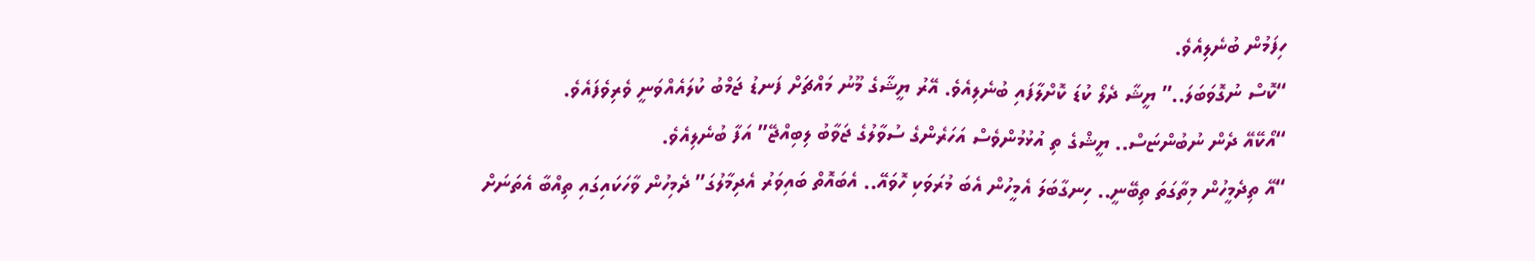ހިފަމުން ބުނެލިއެވެ.
“ކޮސް ނުގޮވަބަލަ..” ޔީޝާ ދެލޯ ކުޑަ ކޮށްލާފައި ބުނެލިއެވެ. އޭރު ޔީޝާގެ މޫނު މައްޗަށް ފަނޑު ޖަމްބު ކުލައެއްވަނީ ވެރިވެފައެވެ.
“އޯކޭއޭ ދެން ނުބުންޏަސް.. ޔީޝްގެ ތި އުޅުމުންވެސް އަހަރެންގެ ސުވާލުގެ ޖަވާބު ލިބިއްޖޭ” އަފާ ބުނެލިއެވެ.
“އޭ ތިދެމީހުން މިތާގަތަ ތިބޭނީ.. ހިނގާބަލަ އެމީހުން އެބަ މުރަވަކި ހޮވައޭ.. އެބައޮތް ބައިވަރު އެދިމާލުގަ” ދެމިހުން ވާހަކައިގައި ތިއްބާ އެތަނަށް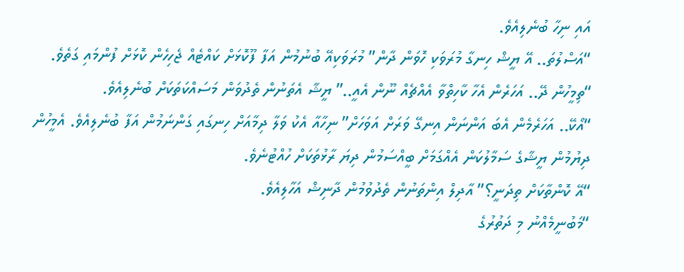އައި ނިހާ ބުނެލިއެވެ.
“އަސްލުތަ.. އޭ ޔީޝް ހިނގާ މުރަވަކި ހޮވަން ދާން” މުރަވަކިއޭ ބުނުމުން އަފާ ފޫކޮޅަށް ކައްޓެއް ޖެހިހެން ކޮޅަށް ފުންމައި ގަތެވެ.
“ތިމީހުން ދޭ.. އަހަރެން އެހާ ކާހިތްވާ އެއްޗެއް ނޫން އެއީ..” ޔީޝާ އެތަނުން ތެދުވަން މަސައްކަތަކަށް ބުނެލިއެވެ.
“އޯކޭ.. އަހަރެމެން އެބަ އަންނަން އިނގޭ ވަރަށް އަވަހަށް” ނިހާއާ އެކު ވަލާ ދިމާއަށް ހިނގައި ގަންނަމުން އަފާ ބުނެލިއެވެ. އެމީހުން ދިޔުމުން ޔީޝާގެ ސަމާލުކަން އެއްގަމަށް ބީއްސަމުން ދިޔަ ރާޅުތަކަށް ހުއްޓުނެވެ.
“އޭ ކޮންތާކަށް ތިދަނީ؟” އާދިލް އިންތަނުން ތެދުވުމުން ދާނިޝް އަހާލިއެވެ.
“މަބުނީމެއްނު މި ދަތުރުގެ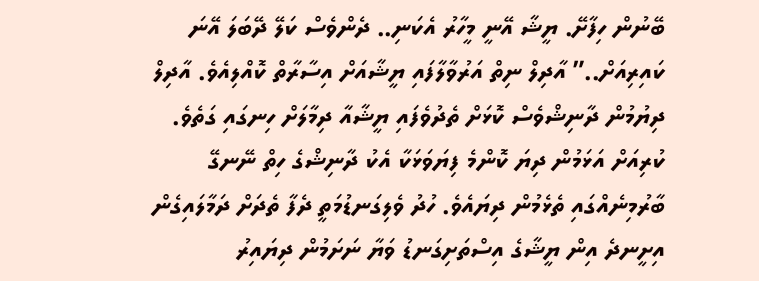ބޭނުން ހިފާށޭ. ޔީޝާ އޭނީ މީހާރު އެކަނި.. ދެންވެސް ކަލޭ ދޭބަލަ އޭނަ ކައިރިއަށް..” އާދިލް ނިތް އަރުވާލާފައި ޔީޝާއަށް އިސާރާތް ކޮއްލިއެވެ. އާދިލް ދިޔުމުން ދާނިޝްވެސް ކޮޅަށް ތެދުވެފައި ޔީޝާއާ ދިމާލަށް ހިނގައި ގަތެވެ. ކުރިއަށް އަޅަމުން ދިޔަ ކޮންމެ ފިޔަވަޅަކާ އެކު ދާނިޝްގެ ހިތް ނޭނގޭ ބާރުމިނެއްގައި ތެޅެމުން ދިޔައެވެ. ހުދު ވެލިގަނޑުމަތީ ދެފާ ތެދަށް ދަމާލައިގެން އިށީނދެ އިން ޔީޝާގެ އިސްތަށިގަނޑު ވަޔާ ނަށަމުން ދިޔައިރު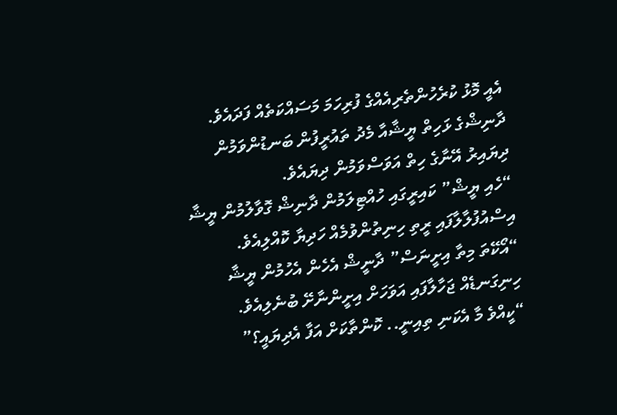އެއީ މޮޅު ކުރެހުންތެރިއެއްގެ ފުރިހަމަ މަސައްކަތެއް ފަދައެވެ. ދާނިޝްގެ ޅަހިތް ޔީޝާއާ މެދު ތައުރީފުން ބަނޑުންވަމުން ދިޔައިރު އޭނާގެ ހިތް އަވަސްވަމުން ދިޔައެވެ.
“ހެއި ޔީޝް” ކައިރީގައި ހުއްޓިލަމުން ދާނިޝް ގޮވާލުމުން ޔީޝާ އިސްއުފުލާލާފައި ރީތި ހިނިތުންވުމެއް ހަދިޔާ ކޮއްލިއެވެ.
“އޯކޭތަ މިތާ އިށީނަސް” ދާނީޝް އެހެން އެހުމުން ޔީޝާ ހިނިގަނޑެއް ޖަހާލާފައި އަވަހަށް އިށީންނާށޭ ބުނެލިއެވެ.
“ކީއްވެ މާ އެކަނި ތިއިނީ.. ކޮންތާކަށް އަފާ އެދިޔައީ؟”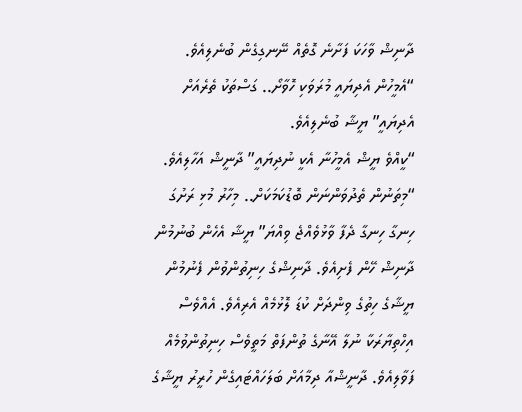ދާނިޝް ވާހަކަ ފަށާނެ ގޮތެއް ނޭނގިގެން ބުނެލިއެވެ.
“އެމީހުން އެދިޔައީ މުރަވަކި ހޮވާށޯ.. ގަސްތަކު ތެރެއަށް އެދިޔައީ” ޔީޝާ ބުނެލިއެވެ.
“ކީއްވެ ޔީޝް އެމީހުނާ އެކީ ނުދިޔައީ” ދާނީޝް އަހާލިއެވެ.
“މިތަނުން ތެދުވަންނަން ބޮޑުކަމަކަށް.. މިހާރު މުޅި ރަށުގަ ހިނގާ ހިނގާ ދެފާ ވާޅުވެއްޖެ ވިއްޔަ” ޔީޝާ އެހެން ބުނުމުން ދާނިޝް ހޭން ފެށިއެވެ. ދާނިޝްގެ ހިނިތުންވުން ފެނުމުން ޔީޝާގެ ހިތުގެ ވިންދަށް ކުޑަ ލޮޅުމެއް އެރިއެވެ. އެއްވެސް އިހްތިޔާރަކާ ނުލާ އޭނާގެ ތުންފަތް މަތީވެސް ހިނިތުންވުމެއް ފަވާލިއެވެ. ދާނީޝްއާ ދިމާއަށް ބަލަހައްޓައިގެން ހުރީރު ޔީޝާގެ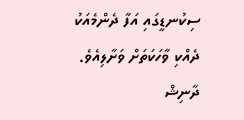ސިކުނޑީގައި އަފާ ދެންމެއަކު ދެއްކި ވާހަކަތަށް ވަށާލިއެވެ.
ދާނިޝް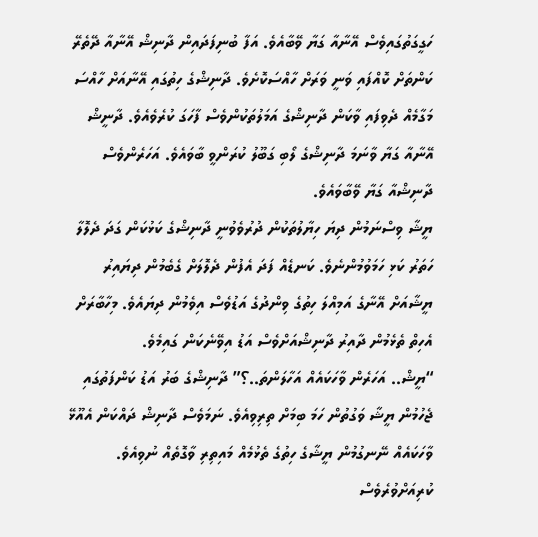ހަގީގަތުގައިވެސް އޭނާއާ ގަޔާ ވޭބާއެވެ. އަފާ ބުނިފަދައިން ދާނިޝް އޭނާއާ ދޭތެރޭ ކަންތަށް ކޮއްފައި ވަނީ ވަރަށް ހާއްސަކޮށެވެ. ދާނިޝްގެ ހިތުގައި އޭނާއަށް ހާއްސަ މަގާމެއް ދެވިފައި ވާކަން ދާނިޝްގެ އަމަލުތަކުންވެސް ފާހަގަ ކުރެވެއެވެ. ދާނީޝް އޭނާއާ ގަޔާ ވާނަމަ ދާނިޝްގެ ލޯބި ގަބޫލު ކުރަންވީ ބާވައެވެ. އަހަރެންވެސް ދާނިޝްއާ ގަޔާ ވޭބާވައެވެ.
ޔީޝާ ވިސްނަމުން ދިޔަ ހިޔާލުތަކުން ދުރުވެވުނީ ދާނިޝްގެ ކަޅުކަން ގަދަ ދެލޮލާ ހަތަރު ކަޅި ހަމަވުމުންނެވެ. ކަނޑެއް ފަދަ އެފުން ދެލޮލަށް ގެބެމުން ދިޔައިރު ޔީޝާއަށް އޭނާގެ އަމިއްލަ ހިތުގެ ވިންދުގެ އަޑުވެސް އިވެމުން ދިޔައެވެ. މިހާބާރަށް އެހިތް ތެޅެމުން ދާއިރު ދާނިޝްއަށްވެސް އަޑު އިވޭނެކަން ގައިމެވެ.
“ޔީޝް.. އަހަރެން ވާހަކައެއް އަހާލަންތަ..؟” ދާނިޝްގެ ބަރު އަޑު ކަންފަތުގައި ޖެހުމުން ޔީޝާ ވަގުތުން ހަމަ ބިމަށް ތިރިވިއެވެ. ނަމަވެސް ދާނިޝް ދައްކަން އެއޫޅޭ ވާހަކައެއް ނޭނގުމުން ޔީޝާގެ ހިތުގެ ތެޅުމެއް މައިތިރި ވާގޮތެއް ނުވިއެވެ. ކުރިއަށްވުރެވެސް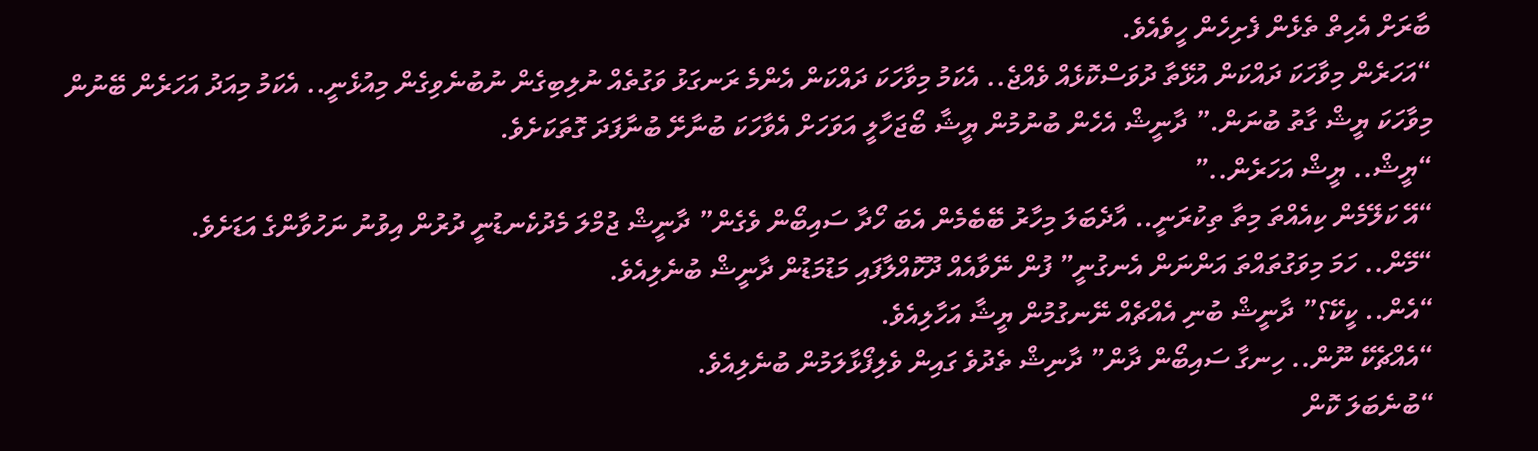ބާރަށް އެހިތް ތެޅެން ފެށިހެން ހީވެއެވެ.
“އަހަރެން މިވާހަކަ ދައްކަން އުޅޭތާ ދުވަސްކޮޅެއް ވެއްޖެ.. އެކަމު މިވާހަކަ ދައްކަން އެންމެ ރަނގަޅު ވަގުތެއް ނުލިބިގެން ނުބުނެވިގެން މިއުޅެނީ.. އެކަމު މިއަދު އަހަރެން ބޭނުން މިވާހަކަ ޔީޝް ގާތު ބުނަން.” ދާނީޝް އެހެން ބުނުމުން ޔީޝާ ބޯޖަހާލީ އަވަހަށް އެވާހަކަ ބުނާށޭ ބުނާފަދަ ގޮތަކަށެވެ.
“ޔީޝް.. ޔީޝް އަހަރެން..”
“އޭ ކަލޭމެން ކިއެއްތަ މިތާ ތިކުރަނީ.. އާދެބަލަ މިހާރު ބޭބެމެން އެބަ ހޯދާ ސައިބޯން ވެގެން” ދާނީޝް ޖުމްލަ މެދުކެނޑުނީ ދުރުން އިވުނު ނަހުވާންގެ އަޑަށެވެ.
“މޭން.. ހަމަ މިވަގުތައްތަ އަންނަން އެނގުނީ” ފުން ނޭވާއެއް ދޫކޮއްލާފައި މަޑުމަޑުން ދާނީޝް ބުނެލިއެވެ.
“އެން.. ކީކޭ؟” ދާނީޝް ބުނި އެއްޗެއް ނޭނގުމުން ޔީޝާ އަހާލިއެވެ.
“އެއްޗެކޭ ނޫން.. ހިނގާ ސައިބޯން ދާން” ދާނިޝް ތެދުވެ ގައިން ވެލިފޯޅާލަމުން ބުނެލިއެވެ.
“ބުނެބަލަ ކޮން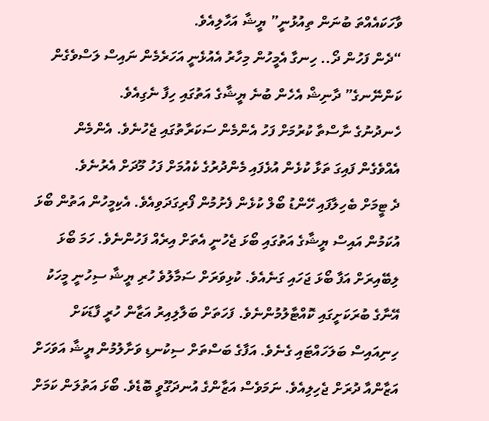ވާހަކައެއްތަ ބުނަން ތިއުޅުނީ” ޔީޝާ އަހާލިއެވެ.
“ދެން ފަހުން ދޯ.. ހިނގާ އެމީހުން މިހާރު އެއުޅެނީ އަހަރެމެން ނައިސް ލަސްވެގެން ކަންނޭނގެ” ދާނިޝް އެހެން ބުނެ ޔީޝާގެ އަތުގައި ހިފާ ނެގިއެވެ.
ހެނދުނުގެ ނާސްތާ ކުރުމަށް ފަހު އެންމެން ސަކަރާތުގައި ޖެހުނެވެ. އެންމެން އެއްވެގެން ފައިގަ ތަޅާ ކުޅެން އުޅެފައި މެންދުރުގެ ކެއުމަށް ފަހު މޫދަށް އެރުނެވެ.
ދެ ޓީމަށް ބެހިލާފައި ހޭންޑު ބޯލް ކުޅެން ފެށުމުން ފޯރިގަދަވިއެވެ. އެކިމީހުން އަތުން ބޯޅަ އުކަމުން އައިސް ޔީޝާގެ އަތުގައި ބޯޅަ ޖެހުނީ އެތަށް އިރެއް ފަހުންނެވެ. ހަމަ ބޯޅަ ލިބޭއިރަށް އަފާ ބޯޅަ ޖަހައި ގަނެއެވެ. ކުޅިވަރަށް ސަމާލުވެ ހުރި ޔީޝާ ސިހުނީ މީހަކު އޭނާގެ ބުރަކަށީގައި ކޮއްޓާލުމުންނެވެ. ފަހަތަށް ބަލާލިއިރު އަޒާން ހުރީ ފާޑަކަށް ހިނިއައިސް ބަލަހައްޓައި ގެނެވެ. އަފާގެ ބަސްތަށް ސިކުނޑި ވަށާލުމުން ޔީޝާ އަވަހަށް އަޒާންއާ ދުރަށް ޖެހިލިއެވެ. ނަމަވެސް އަޒާންގެ އުނދަގޫވީ ބޮޑެވެ. ބޯޅަ އަތުލަން ކަމަށް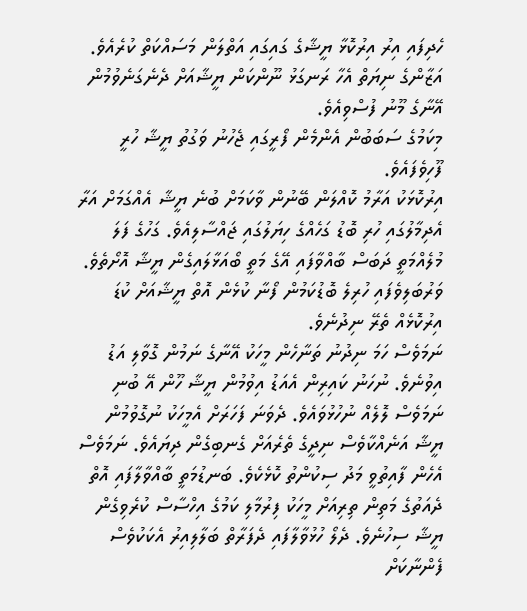ހެދިފައި އިރު އިރުކޮޅާ ޔީޝާގެ ގައިގައި އަތްލަން މަސައްކަތް ކުރެއެވެ. އަޒާންގެ ނިޔަތް އެހާ ރަނގަޅު ނޫންކަން ޔީޝާއަށް ދެނެގަނެވުމުން އޭނާގެ މޫނު ފުސްވިއެވެ.
މިކަމުގެ ސަބަބުން އެންމެން ފޯރީގައި ޖެހުނު ވަގުތު ޔީޝާ ހުރީ ފޫހިވެފައެވެ.
އިރުކޮޅަކު އަރާމު ކޮއްލަން ބޭނުން ވާކަމަށް ބުނެ ޔީޝާ އެއްގަމަށް އަރާ އެދިމާލުގައި ހުރި ބޮޑު ގަހެއްގެ ހިޔަލުގައި ޖައްސާލިއެވެ. ގަހުގެ ފަލަ މުލެއްމަތީ ދަބަސް ބާއްވާފައި އޭގެ މަތީ ބޯއަޅާލައިގެން ޔީޝާ އޮށޯތެވެ. ވަރުބަލިވެފައި ހުރިލެ ބޮޑުކަމުން ފޯނާ ކުޅެން އޮތް ޔީޝާއަށް ކުޑަ އިރުކޮޅެއް ތެރޭ ނިދުނެވެ.
ނަމަވެސް ހަމަ ނިދުނު ތަނާހެން މީހަކު އޭނާގެ ނަމުން ގޮވާލި އަޑު އިވުނެވެ. ނުހަނު ކައިރިން އެއަޑު އިވުމުން ޔީޝާ ހޫން އޭ ބުނި ނަމަވެސް ލޮލެއް ނުހުޅުވައެވެ. ދެވަނަ ފަހަރަށް އެމީހަކު ނުގޮވުމުން ޔީޝާ އަނެއްކާވެސް ނިދީގެ ތެރެއަށް ގެނބިގެން ދިޔައެވެ. ނަމަވެސް އެހެން ފާއިތުވީ މަދު ސިކުންތު ކޮޅެކެވެ. ބަނޑުމަތީ ބާއްވާލާފައި އޮތް ދެއަތުގެ މަތިން ތިރިއަށް މީހަކު ފިރުމާލި ކަމުގެ އިހްސާސް ކުރެވިގެން ޔީޝާ ސިހުނެވެ. ދެލޯ ހުޅުވާލާފައި ދެފަރާތް ބަލާލިއިރު އެކަކުވެސް ފެންނާކަށް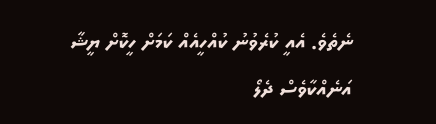ނެތެވެ. އެއީ ކުރެވުނު ކުއްހީއެއް ކަމަށް ހީކޮށް ޔީޝާ އަނެއްކާވެސް ދެލޯ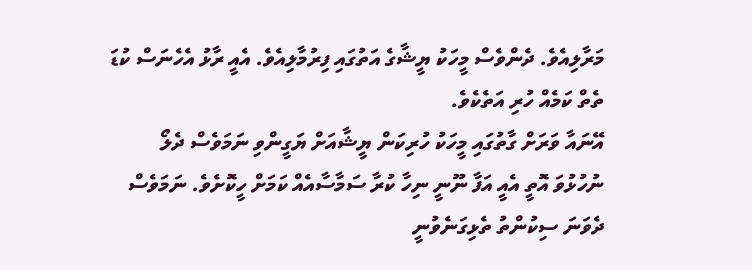މަރާލިއެވެ. ދެންވެސް މީހަކު ޔީޝާގެ އަތުގައި ފިރުމާލިއެވެ. އެއީ ރާޅު އެހެނަސް ކުޑަ ތެތް ކަމެއް ހުރި އަތެކެވެ.
އޭނައާ ވަރަށް ގާތުގައި މީހަކު ހުރިކަން ޔީޝާއަށް ޔަގީންވި ނަމަވެސް ދެލޯ ނުހުޅުވަ އޮތީ އެއީ އަފާ ނޫނީ ނިހާ ކުރާ ސަމާސާއެއް ކަމަށް ހީކޮށެވެ. ނަމަވެސް ދެވަނަ ސިކުންތު ތެޅިގަނެވުނީ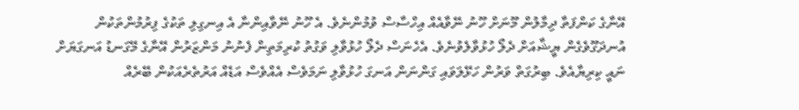އޭނާގެ ކަންފަތާ ދިމާލުން މޫނަށް ހޫނު ނޭވާއެއް އިހްސާސް ވުމުންނެވެ. އެ ހޫނު ނޭވާއިންނާ އެ އިނގިލި ތަކުގެ ފިރުމުންތަކުން އުނދަގޫވެގެން ޔީޝާއަށް ދެލޯ ހުޅުވާލެވުނެވެ. އެހެނަސް ދެލޯ ހުޅުވާލި ވަގުތު ކުރިމަތިން ފެނުނު މަންޒަރުން އޭނާގެ މޭގަނޑު އަނގަޔަށް ނައީ ކިރިޔާއެވެ. ބިރުގަތް ވަރުން ހަޅޭލަވައި ގަންނަން އަނގަ ހުޅުވާލި ނަމަވެސް އެއްވެސް އަޑެއް އަރުތެރެއަކުން ބޭރެއް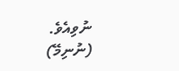ނުވިއެވެ.
(ނުނިމޭ)